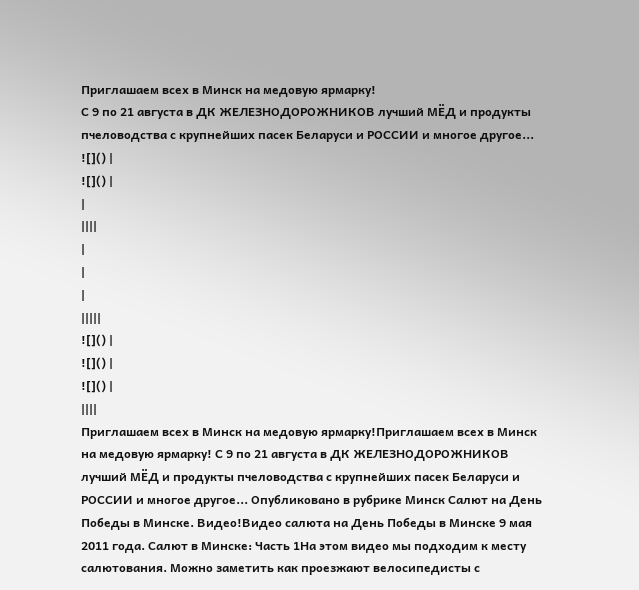Приглашаем всех в Минск на медовую ярмарку!
С 9 по 21 августа в ДК ЖЕЛЕЗНОДОРОЖНИКОВ лучший МЁД и продукты пчеловодства с крупнейших пасек Беларуси и РОССИИ и многое другое...
![]() |
![]() |
|
||||
|
|
|
|||||
![]() |
![]() |
![]() |
||||
Приглашаем всех в Минск на медовую ярмарку!Приглашаем всех в Минск на медовую ярмарку! С 9 по 21 августа в ДК ЖЕЛЕЗНОДОРОЖНИКОВ лучший МЁД и продукты пчеловодства с крупнейших пасек Беларуси и РОССИИ и многое другое... Опубликовано в рубрике Минск Салют на День Победы в Минске. Видео!Видео салюта на День Победы в Минске 9 мая 2011 года. Салют в Минске: Часть 1На этом видео мы подходим к месту салютования. Можно заметить как проезжают велосипедисты с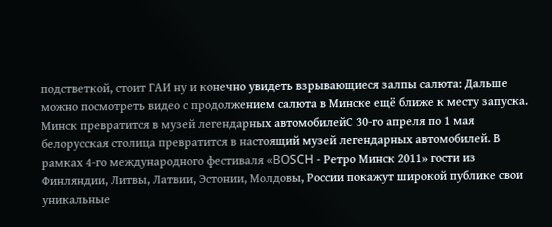подстветкой, стоит ГАИ ну и конечно увидеть взрывающиеся залпы салюта: Дальше можно посмотреть видео с продолжением салюта в Минске ещё ближе к месту запуска.
Минск превратится в музей легендарных автомобилейC 30-го апреля по 1 мая белорусская столица превратится в настоящий музей легендарных автомобилей. В рамках 4-го международного фестиваля «BOSCH - Ретро Минск 2011» гости из Финляндии, Литвы, Латвии, Эстонии, Молдовы, России покажут широкой публике свои уникальные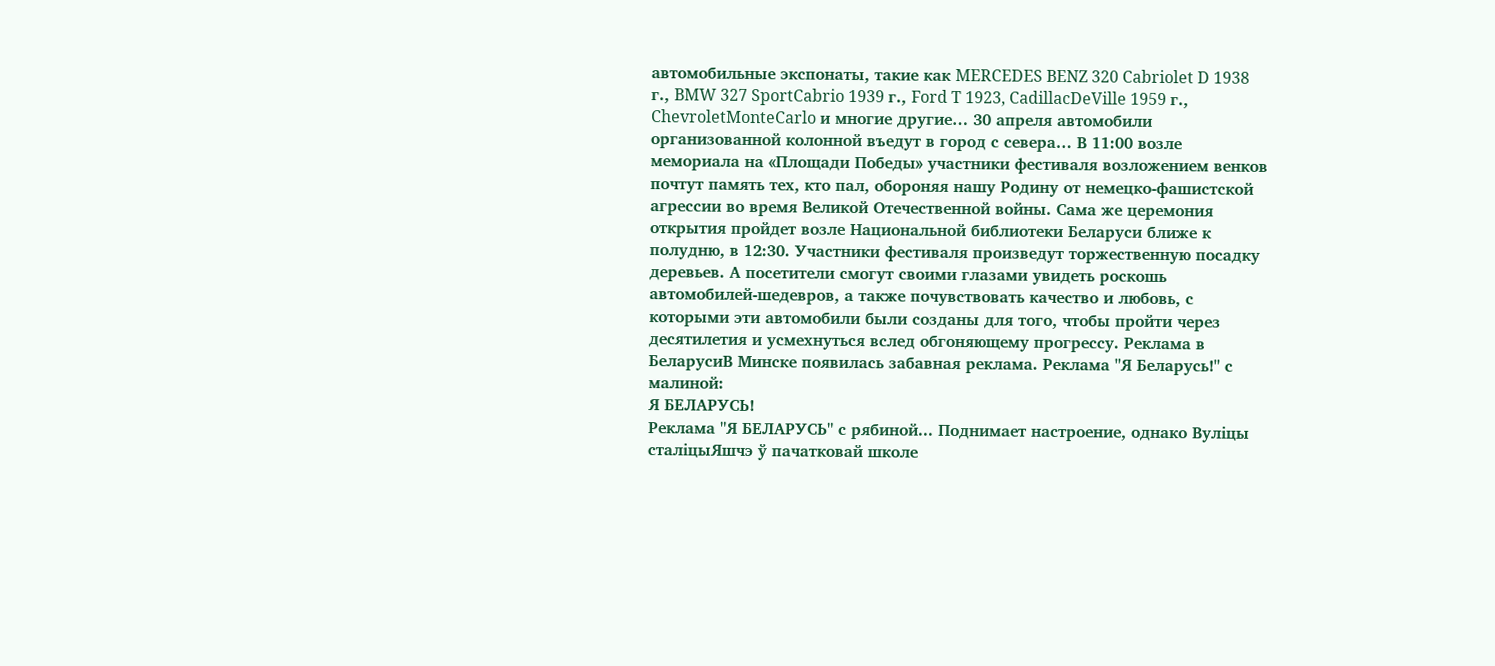автомобильные экспонаты, такие как MERCEDES BENZ 320 Cabriolet D 1938 г., BMW 327 SportCabrio 1939 г., Ford T 1923, CadillacDeVille 1959 г., ChevroletMonteCarlo и многие другие… 30 апреля автомобили организованной колонной въедут в город с севера… В 11:00 возле мемориала на «Площади Победы» участники фестиваля возложением венков почтут память тех, кто пал, обороняя нашу Родину от немецко-фашистской агрессии во время Великой Отечественной войны. Сама же церемония открытия пройдет возле Национальной библиотеки Беларуси ближе к полудню, в 12:30. Участники фестиваля произведут торжественную посадку деревьев. А посетители смогут своими глазами увидеть роскошь автомобилей-шедевров, а также почувствовать качество и любовь, с которыми эти автомобили были созданы для того, чтобы пройти через десятилетия и усмехнуться вслед обгоняющему прогрессу. Реклама в БеларусиВ Минске появилась забавная реклама. Реклама "Я Беларусь!" с малиной:
Я БЕЛАРУСЬ!
Реклама "Я БЕЛАРУСЬ" с рябиной... Поднимает настроение, однако Вуліцы сталіцыЯшчэ ў пачатковай школе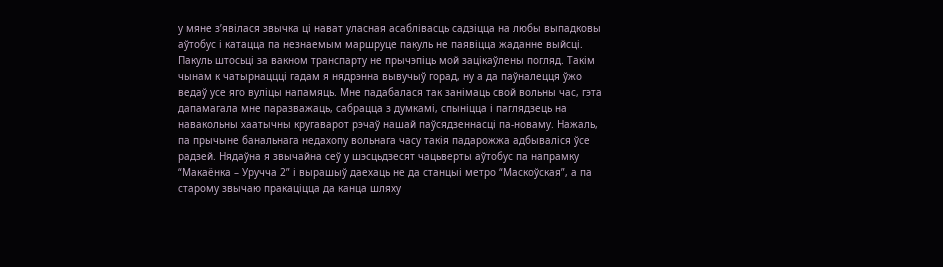у мяне з’явілася звычка ці нават уласная асаблівасць садзіцца на любы выпадковы аўтобус і катацца па незнаемым маршруце пакуль не паявіцца жаданне выйсці. Пакуль штосьці за вакном транспарту не прычэпіць мой зацікаўлены погляд. Такім чынам к чатырнаццці гадам я нядрэнна вывучыў горад, ну а да паўналецця ўжо ведаў усе яго вуліцы напамяць. Мне падабалася так занімаць свой вольны час, гэта дапамагала мне паразважаць, сабрацца з думкамі, спыніцца і паглядзець на навакольны хаатычны кругаварот рэчаў нашай паўсядзеннасці па-новаму. Нажаль, па прычыне банальнага недахопу вольнага часу такія падарожжа адбываліся ўсе радзей. Нядаўна я звычайна сеў у шэсцьдзесят чацьверты аўтобус па напрамку “Макаёнка – Уручча 2” і вырашыў даехаць не да станцыі метро “Маскоўская”, а па старому звычаю пракаціцца да канца шляху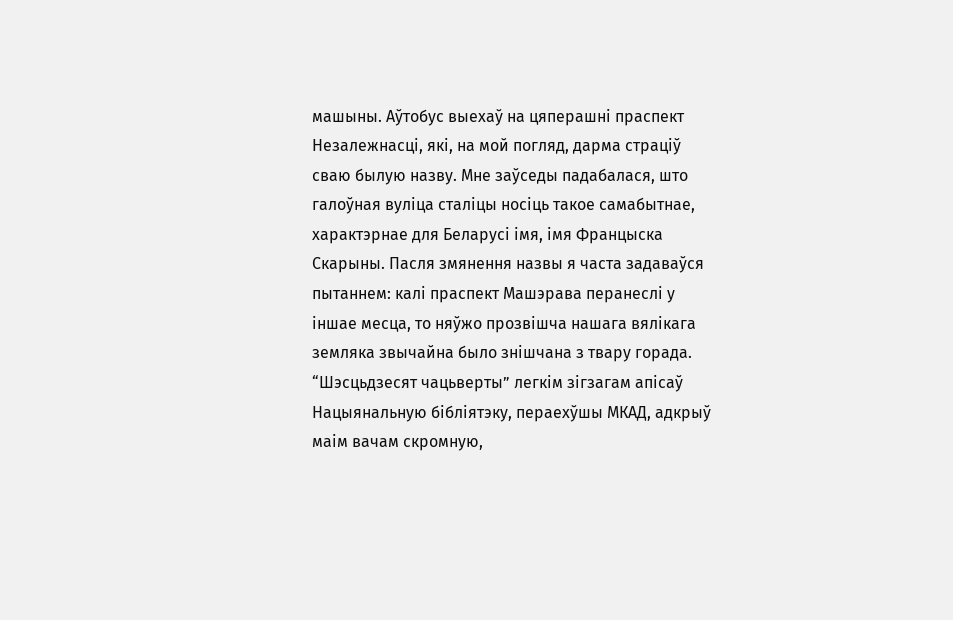машыны. Аўтобус выехаў на цяперашні праспект Незалежнасці, які, на мой погляд, дарма страціў сваю былую назву. Мне заўседы падабалася, што галоўная вуліца сталіцы носіць такое самабытнае, характэрнае для Беларусі імя, імя Францыска Скарыны. Пасля змянення назвы я часта задаваўся пытаннем: калі праспект Машэрава перанеслі у іншае месца, то няўжо прозвішча нашага вялікага земляка звычайна было знішчана з твару горада. “Шэсцьдзесят чацьверты” легкім зігзагам апісаў Нацыянальную бібліятэку, пераехўшы МКАД, адкрыў маім вачам скромную,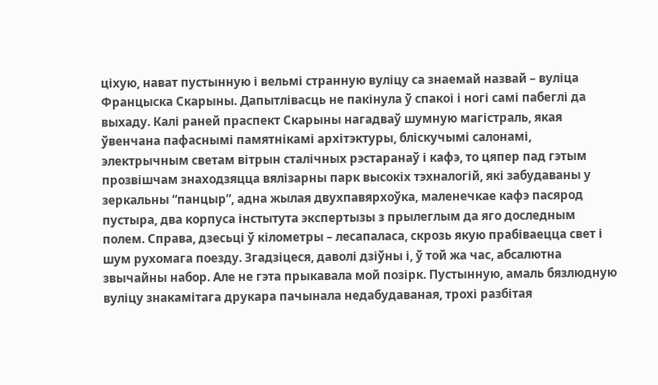ціхую, нават пустынную і вельмі странную вуліцу са знаемай назвай – вуліца Францыска Скарыны. Дапытлівасць не пакінула ў спакоі і ногі самі пабеглі да выхаду. Калі раней праспект Скарыны нагадваў шумную магістраль, якая ўвенчана пафаснымі памятнікамі архітэктуры, бліскучымі салонамі, электрычным светам вітрын сталічных рэстаранаў і кафэ, то цяпер пад гэтым прозвішчам знаходзяцца вялізарны парк высокіх тэхналогій, які забудаваны у зеркальны “панцыр”, адна жылая двухпавярхоўка, маленечкае кафэ пасярод пустыра, два корпуса інстытута экспертызы з прылеглым да яго доследным полем. Справа, дзесьці ў кілометры – лесапаласа, скрозь якую прабіваецца свет і шум рухомага поезду. Згадзіцеся, даволі дзіўны і, ў той жа час, абсалютна звычайны набор. Але не гэта прыкавала мой позірк. Пустынную, амаль бязлюдную вуліцу знакамітага друкара пачынала недабудаваная, трохі разбітая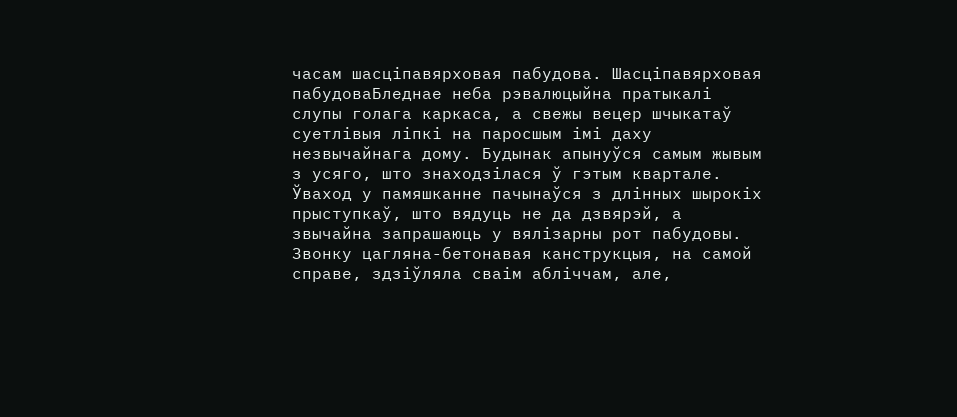часам шасціпавярховая пабудова. Шасціпавярховая пабудоваБледнае неба рэвалюцыйна пратыкалі слупы голага каркаса, а свежы вецер шчыкатаў суетлівыя ліпкі на паросшым імі даху незвычайнага дому. Будынак апынуўся самым жывым з усяго, што знаходзілася ў гэтым квартале. Ўваход у памяшканне пачынаўся з длінных шырокіх прыступкаў, што вядуць не да дзвярэй, а звычайна запрашаюць у вялізарны рот пабудовы. Звонку цагляна-бетонавая канструкцыя, на самой справе, здзіўляла сваім абліччам, але,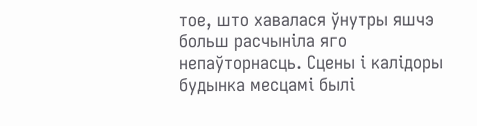тое, што хавалася ўнутры яшчэ больш расчыніла яго непаўторнасць. Сцены і калідоры будынка месцамі былі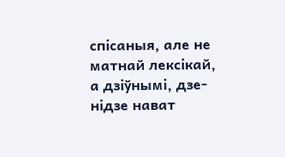спісаныя, але не матнай лексікай, а дзіўнымі, дзе-нідзе нават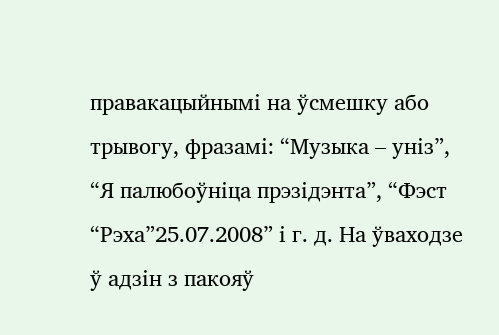правакацыйнымі на ўсмешку або трывогу, фразамі: “Музыка – уніз”, “Я палюбоўніца прэзідэнта”, “Фэст “Рэха”25.07.2008” і г. д. На ўваходзе ў адзін з пакояў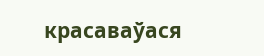красаваўася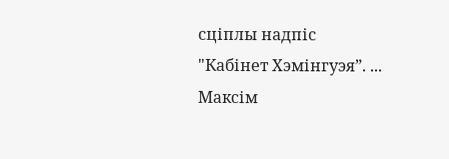сціплы надпіс "Кабінет Хэмінгуэя”. ... Максім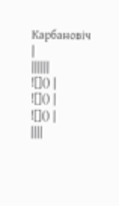Карбановіч |
||||||
![]() |
![]() |
![]() |
||||